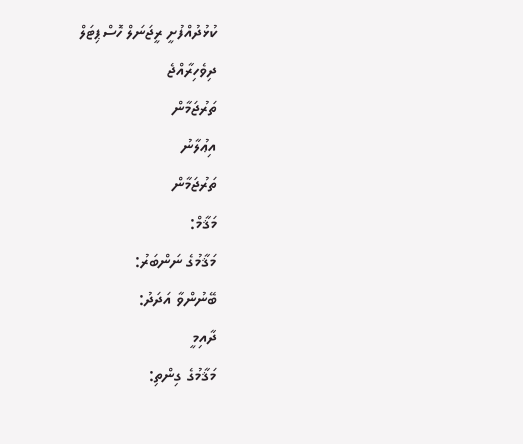ކުޅުދުއްފުށީ ރީޖަނަލް ހޮސްޕިޓަލް
ދިވެހިރާއްޖެ
ތަރުޖަމާން
އިޢުލާނު
ތަރުޖަމާން
މަޤާމް:
މަޤާމުގެ ނަންބަރު:
ބޭނުންވާ އަދަދު:
ދާއިމީ
މަޤާމުގެ ގިންތި: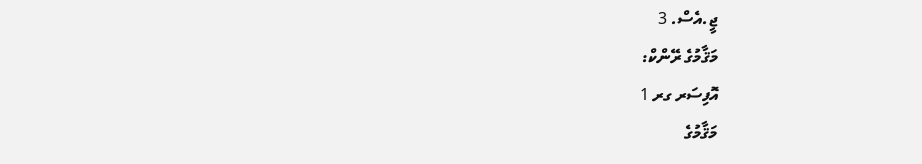ޖީ.އެސް. 3
މަޤާމުގެ ރޭންކް:
އޮފިސަރ ގރ 1
މަޤާމުގެ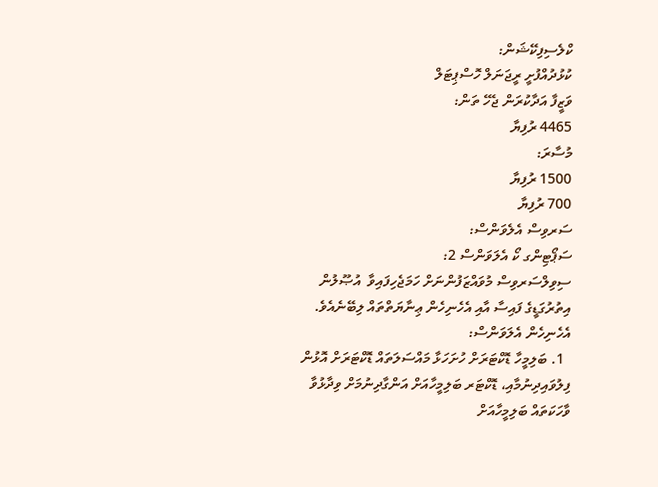ކްލެސިފިކޭޝަން:
ކުޅުދުއްފުށީ ރީޖަނަލް ހޮސްޕިޓަލް
ވަޒީފާ އަދާކުރަން ޖެހޭ ތަން:
4465 ރުފިޔާ
މުސާރަ:
1500 ރުފިޔާ
700 ރުފިޔާ
ސަރވިސް އެލެވަންސް:
ސަޕޯޓިންގ ކޯ އެލަވަންސް 2:
ސިވިލްސަރވިސް މުވައްޒަފުންނަށް ހަމަޖެހިފައިވާ  އުޞޫލުން އިތުރުގަޑީގެ ފައިސާ އާއި އެހެނިހެން ޢިނާޔަތްތައް ލިބޭނެއެވެ.
އެހެނިހެން އެލަވަންސް:
  1. ބަލިމީހާ ޑޮކްޓަރަށް ހުށަހަޅާ މައްސަލަތައް ޑޮކްޓަރަށް އޮޅުން ފިލުވައިދިނުމާއި، ޑޮކްޓަރ ބަލިމީހާއަށް އަންގާދިނުމަށް ވިދާޅުވާ ވާހަކަތައް ބަލިމީހާއަށް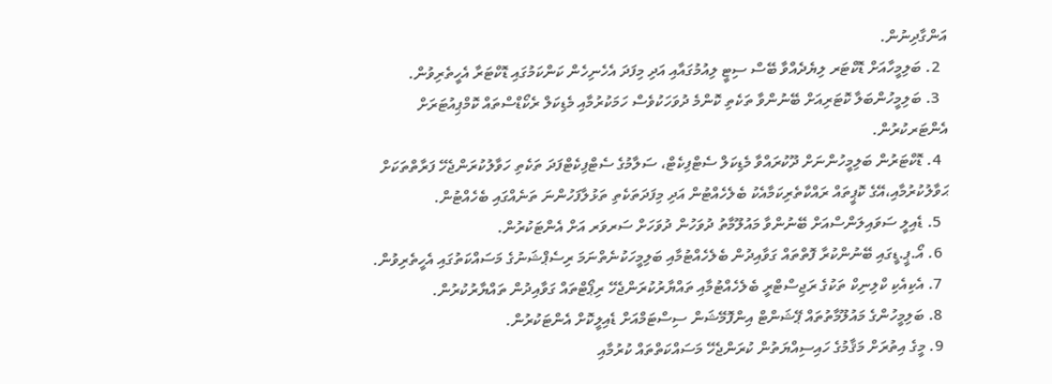އަންގާދިނުން.
  2. ބަލިމީހާއަށް ޑޮކްޓަރ ލިޔެދެއްވާ ބޭސް ސިޓީ ލިއުމުގައާއި އަދި މިފަދަ އެހެނިހެން ކަންކަމުގައި ޑޮކްޓަރާ އެހީތެރިވުން.
  3. ބަލިމީހުންބަލާ ކޮޓަރިއަށް ބޭނުންވާ ތަކެތި ކޮންމެ ދުވަހަކުވެސް ހަމަކުރުމާއި މެޑިކަލް ރެކޯޑްސްތައް ކޮމްޕިއުޓަރަށް އެންޓަރކުރުން.
  4. ޑޮކްޓަރުން ބަލިމީހުންނަށް ދޫކުރައްވާ މެޑިކަލް ސެޓްފިކެޓް، ސަލާމުގެ ސެޓްފިކެޓްފަދަ ތަކެތި ހަވާލުކުރަންޖެހޭ ފަރާތްތަކަށް ޙަވާލުކުރުމާއި،އޭގެ ކޮޕީތައް ރައްކާތެރިކަމާއެކު ބެލެހެއްޓުން އަދި މިފަދަތަކެތި ތަޅުލާފަހުންނަ ތަނެއްގައި ބެހެއްޓުން.
  5. ޑެއިލީ ސަވައިލަންސްއަށް ބޭނުންވާ މައުލޫމާތު ދުވަހުން ދުވަހަށް ސަރވަރ އަށް އެންޓަކުރުން.
  6. އޯ.ޕީ.ޑީގައި ބޭނުންކުރާ ފޮތްތައް ގަވާއިދުން ބެލެހެއްޓުމާއި ބަލިމީހަކުނެތްނަމަ ރިސެޕްޝަނުގެ މަސައްކަތުގައި އެހީތެރިވުން.
  7. އެކިއެކި ކްލިނިކް ތަކުގެ ރަޖިސްޓްރީ ބެލެހެއްޓުމާއި ތައްޔާރުކުރަންޖެހޭ ރިޕޯޓްތައް ގަވާއިދުން ތައްޔާރުކުރުން.
  8. ބަލިމީހުންގެ މައުލޫމާތުތައް ޕޭޝަންޓް އިންފޮމޭޝަން ސިސްޓަމްއަށް ޑެއިލީކޮށް އެންޓަކުރުން.
  9. މީގެ އިތުރަށް މަޤާމުގެ ހައިސިއްޔަތުން ކުރަންޖެހޭ މަސައްކަތްތައް ކުރުމާއި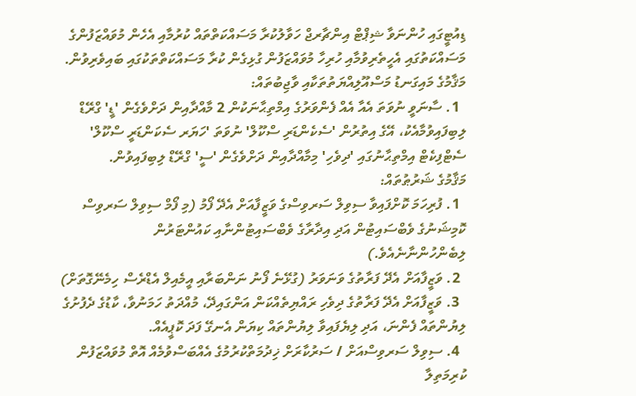ޑިއުޓީގައި ހުންނަވާ ޝިޕްޓް އިންޗާރޖް ހަވާލުކުރާ މަސައްކަތްތައް ކުރުމާއި އެހެން މުވައްޒަފުންގެ މަސައްކަތުގައި އެހީތެރިވުމާއި ހުރިހާ މުވައްޒަފުން ގުޅިގެން ކުރާ މަސައްކަތްތަކުގައި ބައިވެރިވުން.
މަޤާމުގެ މައިގަނޑު މަސްއޫލިއްޔަތުތަކާއި ވާޖިބުތައް:
  1. ސާނަވީ ނުވަތަ އެއާ އެއް ފެންވަރުގެ އިމްތިޙާނަކުން 2 މާއްދާއިން ދަށްވެގެން 'ޑީ' ގްރޭޑް ލިބިފައިވުމާއެކު، އޭގެ އިތުރުން 'ސެކެންޑަރި ސްކޫލް' ނުވަތަ 'ހަޔަރ ސެކަންޑަރީ ސްކޫލް' ސެޓްފިކެޓް އިމްތިޙާނުގައި 'ދިވެހި' މިމާއްދާއިން ދަށްވެގެން 'ސީ' ގްރޭޑް ލިބިފައިވުން.
މަޤާމުގެ ޝަރުޠުތައް:
  1. ފުރިހަމަ ކޮށްފައިވާ ސިވިލް ސަރވިސްގެ ވަޒީފާއަށް އެދޭ ފޯމު (މި ފޯމް ސިވިލް ސަރވިސް ކޮމިޝަނުގެ ވެބްސައިޓުން އަދި އިދާރާގެ ވެބްސައިޓުންނާއި ކައުންޓަރުން ލިބެންހުންނާނެއެވެ.)
  2. ވަޒީފާއަށް އެދޭ ފަރާތުގެ ވަނަވަރު (ގުޅޭނެ ފޯނު ނަންބަރާއި އީމެއިލް އެޑްރެސް ހިމެނޭގޮތަށް)
  3. ވަޒީފާއަށް އެދޭ ފަރާތުގެ ދިވެހި ރައްޔިތެއްކަން އަންގައިދޭ، މުއްދަތު ހަމަނުވާ، ކާޑުގެ ދެފުށުގެ ލިޔުންތައް ފެންނަ، އަދި ލިޔެފައިވާ ލިޔުންތައް ކިޔަން އެނގޭ ފަދަ ކޮޕީއެއް.
  4. ސިވިލް ސަރވިސްއަށް / ސަރުކާރަށް ޚިދުމަތްކުރުމުގެ އެއްބަސްވުމެއް އޮތް މުވައްޒަފުން ކުރިމަތިލާ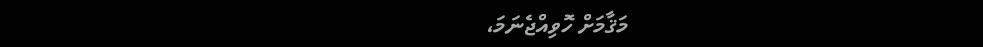މަޤާމަށް ހޮވިއްޖެނަމަ،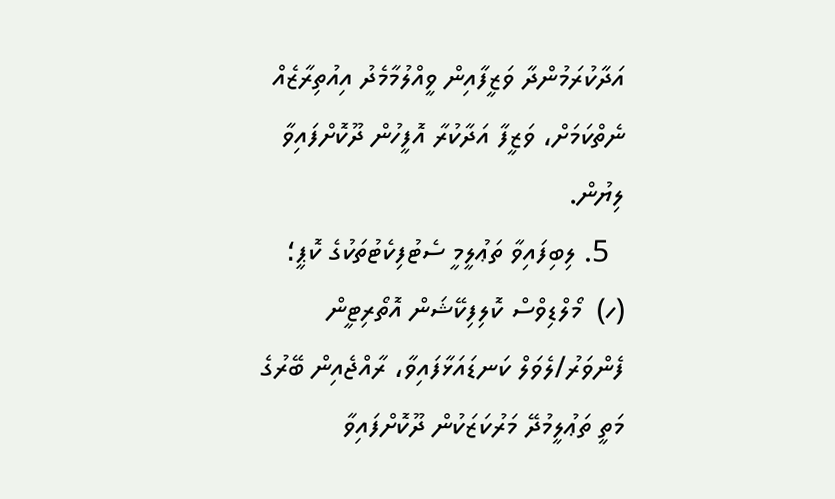އަދާކުރަމުންދާ ވަޒީފާއިން ވީއްލުމާމެދު އިއުތިރާޒެއް ނެތްކަމަށް، ވަޒީފާ އަދާކުރާ އޮފީހުން ދޫކޮށްފައިވާ ލިޔުން.
  5. ލިބިފައިވާ ތަޢުލީމީ ސެޓުފިކެޓުތަކުގެ ކޮޕީ؛
(ހ)  މޯލްޑިވްސް ކޮލިފިކޭޝަން އޮތޯރިޓީން ފެންވަރު/ލެވަލް ކަނޑައަޅާފައިވާ، ރާއްޖެއިން ބޭރުގެ މަތީ ތަޢުލީމުދޭ މަރުކަޒަކުން ދޫކޮށްފައިވާ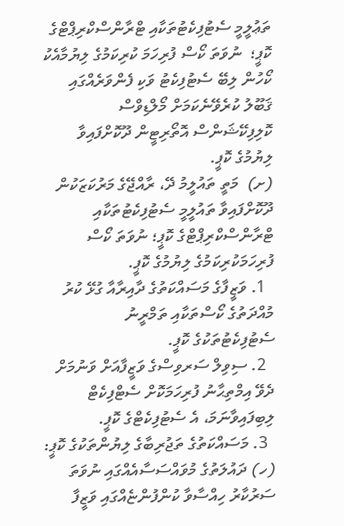ތަޢުލީމީ ސެޓުފިކެޓުތަކާއި ޓްރާންސްކްރިޕްޓްގެ ކޮޕީ؛  ނުވަތަ ކޯސް ފުރިހަމަ ކުރިކަމުގެ ލިޔުމާއެކު ކޯހުން ލިބޭ ސެޓުފިކެޓު ވަކި ފެންވަރެއްގައި ޤަބޫލު ކުރެވޭނެކަމަށް މޯލްޑިވްސް ކޮލިފިކޭޝަންސް އޮތޯރިޓީން ދޫކޮށްފައިވާ ލިޔުމުގެ ކޮޕީ.
(ށ)  މަތީ ތައުލީމު ދޭ، ރާއްޖޭގެ މަރުކަޒަކުން ދޫކޮށްފައިވާ ތައުލީމީ ސެޓުފިކެޓުތަކާއި ޓްރާންސްކްރިޕްޓްގެ ކޮޕީ؛ ނުވަތަ ކޯސް ފުރިހަމަކުރިކަމުގެ ލިޔުމުގެ ކޮޕީ.
  1. ވަޒީފާގެ މަސައްކަތުގެ ދާއިރާއާ ގުޅޭ ކުރު މުއްދަތުގެ ކޯސްތަކާއި ތަމްރީނު ސެޓުފިކެޓުތަކުގެ ކޮޕީ.
  2. ސިވިލް ސަރވިސްގެ ވަޒީފާއަށް ވަނުމަށް ދެވޭ އިމްތިޙާނު ފުރިހަމަކޮށް ސެޓްފިކެޓް ލިބިފައިވާނަމަ، އެ ސެޓުފިކެޓްގެ ކޮޕީ.
  3. މަސައްކަތުގެ ތަޖުރިބާގެ ލިޔުންތަކުގެ ކޮޕީ:
(ހ) ދައުލަތުގެ މުވައްސަސާއެއްގައި ނުވަތަ ސަރުކާރު ހިއްސާވާ ކުންފުންޏެއްގައި ވަޒީފާ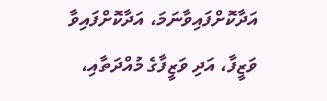އަދާކޮށްފައިވާނަމަ، އަދާކޮށްފައިވާ ވަޒީފާ، އަދި ވަޒީފާގެ މުއްދަތާއި،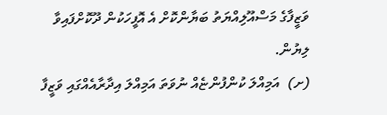ވަޒީފާގެ މަސްއޫލިއްޔަތު ބަޔާންކޮށް އެ އޮފީހަކުން ދޫކޮށްފައިވާ ލިޔުން.
(ށ)  އަމިއްލަ ކުންފުންޏެއް ނުވަތަ އަމިއްލަ އިދާރާއެއްގައި ވަޒީފާ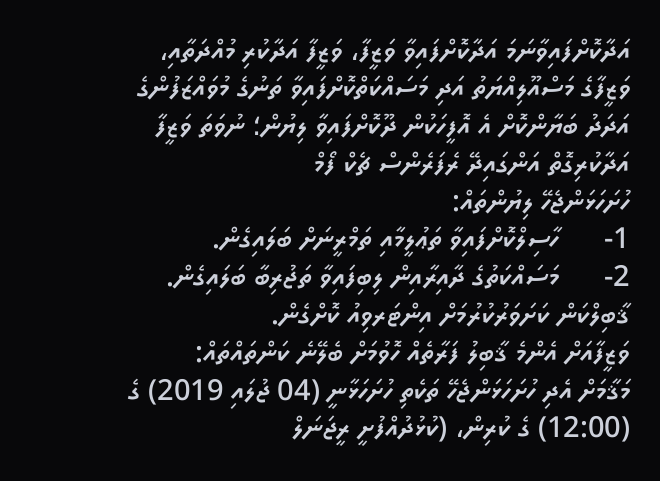އަދާކޮށްފައިވާނަމަ އަދާކޮށްފައިވާ ވަޒީފާ، ވަޒީފާ އަދާކުރި މުއްދަތާއި، ވަޒީފާގެ މަސްއޫލިއްޔަތު އަދި މަސައްކަތްކޮށްފައިވާ ތަނުގެ މުވައްޒަފުންގެ އަދަދު ބަޔާންކޮށް އެ އޮފީހަކުން ދޫކޮށްފައިވާ ލިޔުން؛ ނުވަތަ ވަޒީފާ އަދާކުރިގޮތް އަންގައިދޭ ރެފަރެންސް ޗެކް ފޯމް
ހުށަހަޅަންޖެހޭ ލިޔުންތައް:
1-      ހާސިލްކޮށްފައިވާ ތަޢުލީމާއި ތަމްރީނަށް ބަލައިގެން.
2-      މަސައްކަތުގެ ދާއިރާއިން ލިބިފައިވާ ތަޖުރިބާ ބަލައިގެން.
ޤާބިލްކަން ކަށަވަރުކުރުމަށް އިންޓަރވިއު ކޮށްގެން.
ވަޒީފާއަށް އެންމެ ޤާބިލު ފަރާތެއް ހޮވުމަށް ބެލޭނެ ކަންތައްތައް:
މަޤާމަށް އެދި ހުށަހަޅަންޖެހޭ ތަކެތި ހުށަހަޅާނީ (04 ޖުލައި 2019) ގެ (12:00) ގެ ކުރިން، (ކުޅުދުއްފުށީ ރީޖަނަލް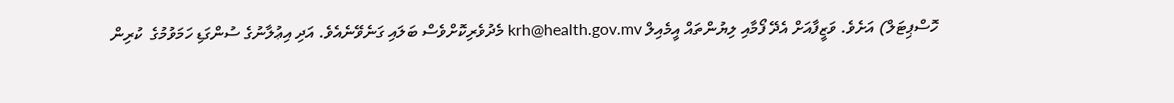ހޮސްޕިޓަލް) އަށެވެ. ވަޒީފާއަށް އެދޭ ފޯމާއި ލިޔުންތައް އީމެއިލް krh@health.gov.mv މެދުވެރިކޮށްވެސް ބަލައި ގަނެވޭނެއެވެ. އަދި އިޢުލާނުގެ ސުންގަޑި ހަމަވުމުގެ  ކުރިން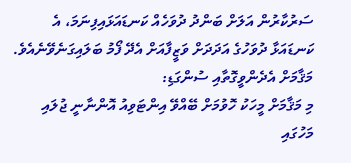ސަރުކާރުން އަލަށް ބަންދު ދުވަހެއް ކަނޑައަޅައިފިނަމަ، އެ ކަނޑައަޅާ ދުވަހުގެ އަދަދަށް ވަޒީފާއަށް އެދޭ ފޯމު ބަލައިގަނެވޭނެއެވެ.
މަޤާމަށް އެދެންވީގޮތާއި ސުންގަޑި:
މި މަޤާމަށް މީހަކު ހޮވުމަށް ބޭއްވޭ އިންޓަވިއު އޮންނާނީ ޖުލައި މަހުގައި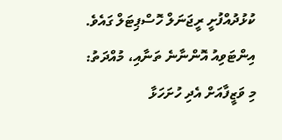ކުޅުދުއްފުށީ ރީޖަނަލް ހޮސްޕިޓަލް ގައެވެ.
އިންޓަވިއު އޮންނާނެ ތަނާއި، މުއްދަތު:
މި ވަޒީފާއަށް އެދި ހުށަހަޅާ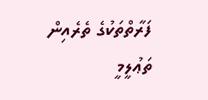ފަރާތްތަކުގެ ތެރެއިން ތަޢުލީމީ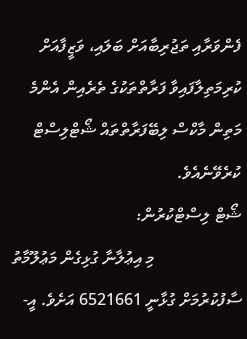ފެންވަރާއި ތަޖުރިބާއަށް ބަލައި، ވަޒީފާއަށް ކުރިމަތިލާފައިވާ ފަރާތްތަކުގެ ތެރެއިން އެންމެ މަތިން މާކްސް ލިބޭފަރާތްތައް ޝޯޓްލިސްޓް ކުރެވޭނެއެވެ.
ޝޯޓް ލިސްޓްކުރުން:
                     މި އިޢުލާނާ ގުޅިގެން މަޢުލޫމާތު ސާފުކުރުމަށް ގުޅާނީ 6521661 އަށެވެ. އީ-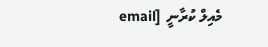މެއިލް ކުރާނީ  [email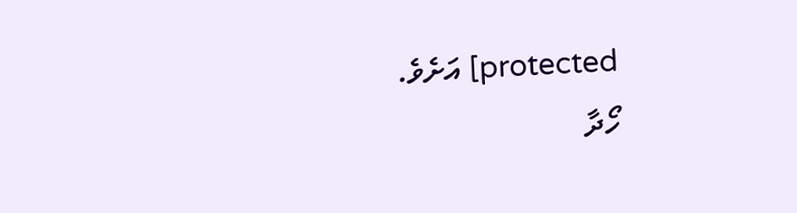protected] އަށެވެ.
ހޯދާ